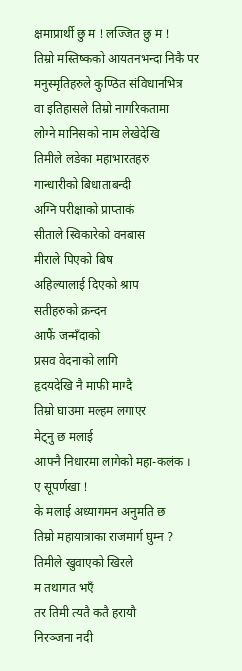क्षमाप्रार्थी छु म ! लज्जित छु म !
तिम्रो मस्तिष्कको आयतनभन्दा निकै पर
मनुस्मृतिहरुले कुण्ठित संविधानभित्र
वा इतिहासले तिम्रो नागरिकतामा
लोग्ने मानिसको नाम लेखेदेखि
तिमीले लडेका महाभारतहरु
गान्धारीको बिधाताबन्दी
अग्नि परीक्षाको प्राप्ताकं
सीताले स्विकारेको वनबास
मीराले पिएको बिष
अहिल्यालाई दिएको श्राप
सतीहरुको क्रन्दन
आफैं जन्मँदाको
प्रसव वेदनाको लागि
हृदयदेखि नै माफी माग्दै
तिम्रो घाउमा मल्हम लगाएर
मेट्नु छ मलाई
आफ्नै निधारमा लागेको महा-कलंक ।
ए सूपर्णखा !
के मलाई अध्यागमन अनुमति छ
तिम्रो महायात्राका राजमार्ग घुम्न ?
तिमीले खुवाएको खिरले
म तथागत भएँ
तर तिमी त्यतै कतै हरायौ
निरञ्जना नदी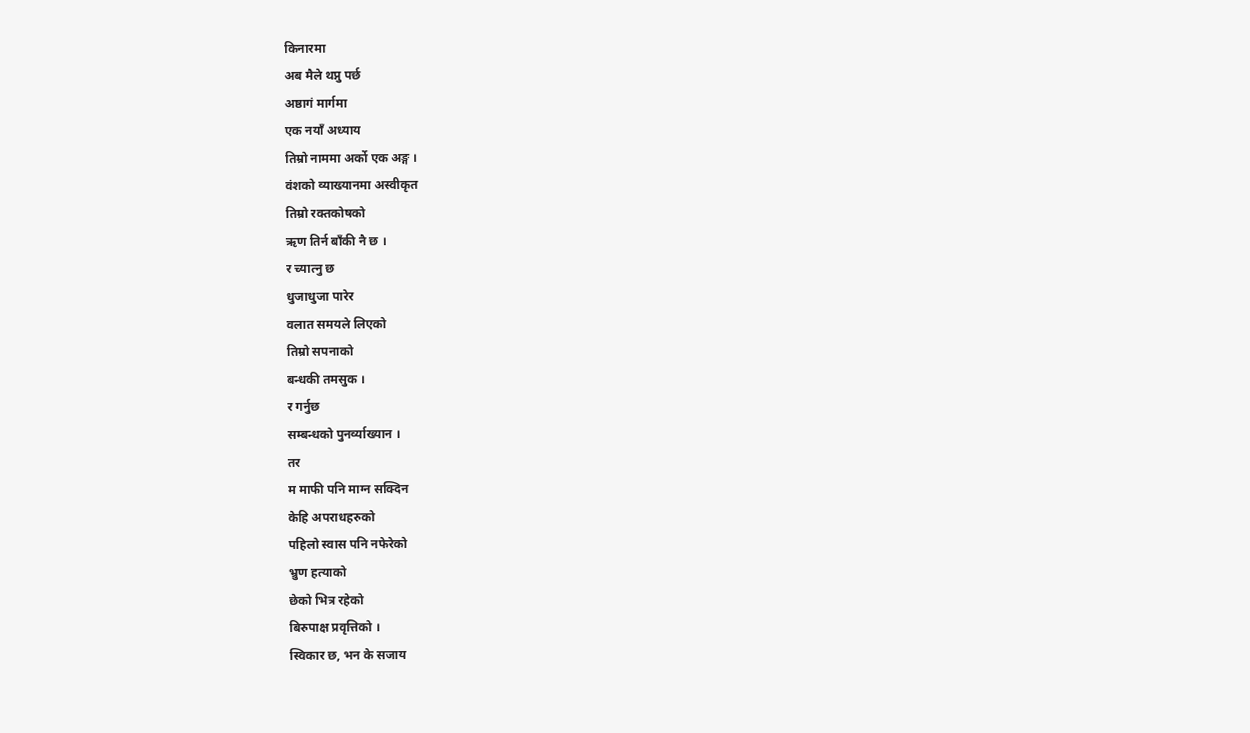किनारमा
अब मैले थप्नु पर्छ
अष्ठागं मार्गमा
एक नयाँ अध्याय
तिम्रो नाममा अर्को एक अङ्ग ।
वंशको व्याख्यानमा अस्वीकृत
तिम्रो रक्तकोषको
ऋण तिर्न बाँकी नै छ ।
र च्यात्नु छ
धुजाधुजा पारेर
वलात समयले लिएको
तिम्रो सपनाको
बन्धकी तमसुक ।
र गर्नुछ
सम्बन्धको पुनर्व्याख्यान ।
तर
म माफी पनि माग्न सक्दिन
केहि अपराधहरुको
पहिलो स्वास पनि नफेरेको
भ्रुण हत्याको
छेको भित्र रहेको
बिरुपाक्ष प्रवृत्तिको ।
स्विकार छ, भन के सजाय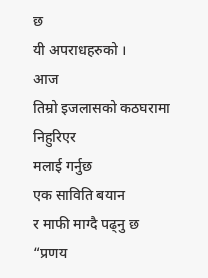छ
यी अपराधहरुको ।
आज
तिम्रो इजलासको कठघरामा
निहुरिएर
मलाई गर्नुछ
एक साविति बयान
र माफी माग्दै पढ्नु छ
“प्रणय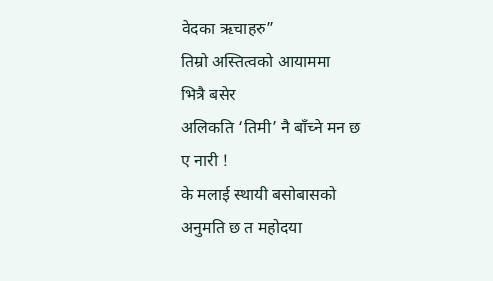वेदका ऋचाहरु”
तिम्रो अस्तित्वको आयाममा
भित्रै बसेर
अलिकति ‘तिमी’ नै बाँच्ने मन छ
ए नारी !
के मलाई स्थायी बसोबासको
अनुमति छ त महोदया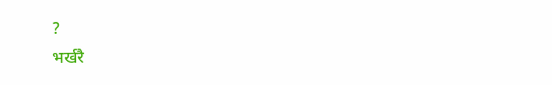?
भर्खरै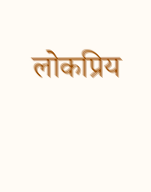लोकप्रिय